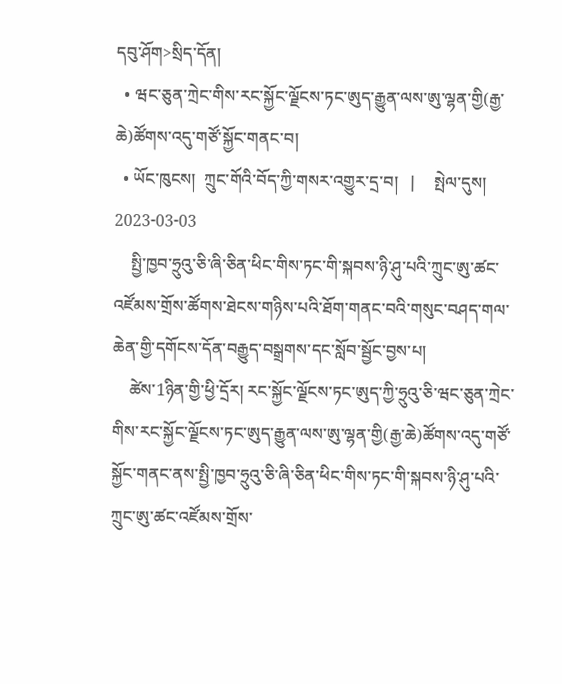དབུ་ཤོག>སྲིད་དོན།
  • ཝང་ཅུན་ཀྲེང་གིས་རང་སྐྱོང་ལྗོངས་ཏང་ཨུད་རྒྱུན་ལས་ཨུ་ལྷན་གྱི(རྒྱ་ཆེ)ཚོགས་འདུ་གཙོ་སྐྱོང་གནང་བ།
  • ཡོང་ཁུངས།  ཀྲུང་གོའི་བོད་ཀྱི་གསར་འགྱུར་དྲ་བ།   |     སྤེལ་དུས།  2023-03-03
    སྤྱི་ཁྱབ་ཧྲུའུ་ཅི་ཞི་ཅིན་ཕིང་གིས་ཏང་གི་སྐབས་ཉི་ཤུ་པའི་ཀྲུང་ཨུ་ཚང་འཛོམས་གྲོས་ཚོགས་ཐེངས་གཉིས་པའི་ཐོག་གནང་བའི་གསུང་བཤད་གལ་ཆེན་གྱི་དགོངས་དོན་བརྒྱུད་བསྒྲགས་དང་སློབ་སྦྱོང་བྱས་པ།
    ཚེས་1ཉིན་གྱི་ཕྱི་དྲོར། རང་སྐྱོང་ལྗོངས་ཏང་ཨུད་ཀྱི་ཧྲུའུ་ཅི་ཝང་ཅུན་ཀྲེང་གིས་རང་སྐྱོང་ལྗོངས་ཏང་ཨུད་རྒྱུན་ལས་ཨུ་ལྷན་གྱི(རྒྱ་ཆེ)ཚོགས་འདུ་གཙོ་སྐྱོང་གནང་ནས་སྤྱི་ཁྱབ་ཧྲུའུ་ཅི་ཞི་ཅིན་ཕིང་གིས་ཏང་གི་སྐབས་ཉི་ཤུ་པའི་ཀྲུང་ཨུ་ཚང་འཛོམས་གྲོས་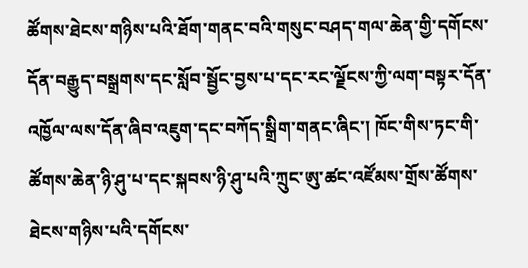ཚོགས་ཐེངས་གཉིས་པའི་ཐོག་གནང་བའི་གསུང་བཤད་གལ་ཆེན་གྱི་དགོངས་དོན་བརྒྱུད་བསྒྲགས་དང་སློབ་སྦྱོང་བྱས་པ་དང་རང་ལྗོངས་ཀྱི་ལག་བསྟར་དོན་འཁྱོལ་ལས་དོན་ཞིབ་འཇུག་དང་བཀོད་སྒྲིག་གནང་ཞིང་། ཁོང་གིས་ཏང་གི་ཚོགས་ཆེན་ཉི་ཤུ་པ་དང་སྐབས་ཉི་ཤུ་པའི་ཀྲུང་ཨུ་ཚང་འཛོམས་གྲོས་ཚོགས་ཐེངས་གཉིས་པའི་དགོངས་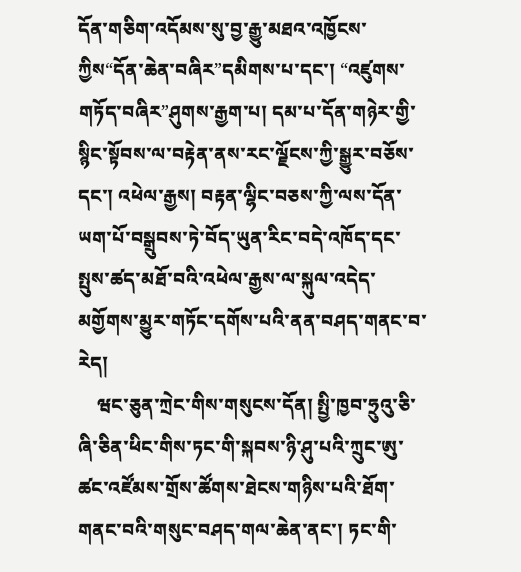དོན་གཅིག་འདོམས་སུ་བྱ་རྒྱུ་མཐའ་འཁྱོངས་ཀྱིས“དོན་ཆེན་བཞིར”དམིགས་པ་དང་། “འཛུགས་གཏོད་བཞིར”ཤུགས་རྒྱག་པ། དམ་པ་དོན་གཉེར་གྱི་སྙིང་སྟོབས་ལ་བརྟེན་ནས་རང་ལྗོངས་ཀྱི་སྒྱུར་བཅོས་དང་། འཕེལ་རྒྱས། བརྟན་ལྷིང་བཅས་ཀྱི་ལས་དོན་ཡག་པོ་བསྒྲུབས་ཏེ་བོད་ཡུན་རིང་བདེ་འཁོད་དང་སྤུས་ཚད་མཐོ་བའི་འཕེལ་རྒྱས་ལ་སྐུལ་འདེད་མགྱོགས་མྱུར་གཏོང་དགོས་པའི་ནན་བཤད་གནང་བ་རེད།
    ཝང་ཅུན་ཀྲེང་གིས་གསུངས་དོན། སྤྱི་ཁྱབ་ཧྲུའུ་ཅི་ཞི་ཅིན་ཕིང་གིས་ཏང་གི་སྐབས་ཉི་ཤུ་པའི་ཀྲུང་ཨུ་ཚང་འཛོམས་གྲོས་ཚོགས་ཐེངས་གཉིས་པའི་ཐོག་གནང་བའི་གསུང་བཤད་གལ་ཆེན་ནང་། ཏང་གི་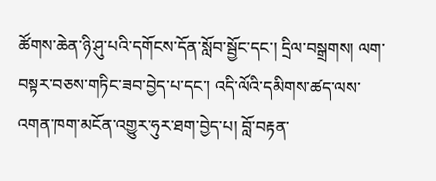ཚོགས་ཆེན་ཉི་ཤུ་པའི་དགོངས་དོན་སློབ་སྦྱོང་དང་། དྲིལ་བསྒྲགས། ལག་བསྟར་བཅས་གཏིང་ཟབ་བྱེད་པ་དང་། འདི་ལོའི་དམིགས་ཚད་ལས་འགན་ཁག་མངོན་འགྱུར་ཧུར་ཐག་བྱེད་པ། བློ་བརྟན་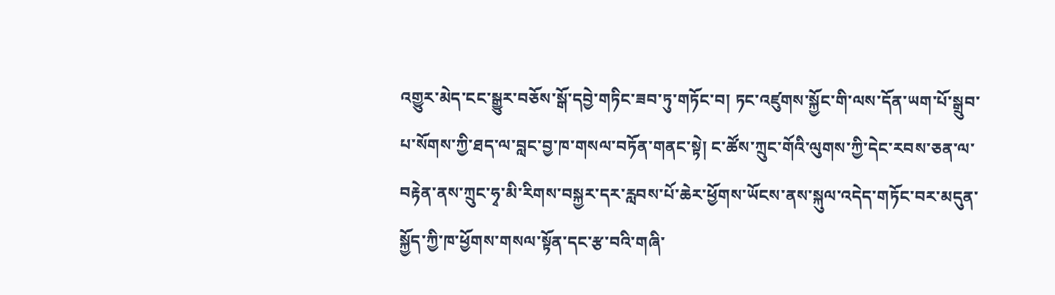འགྱུར་མེད་ངང་སྒྱུར་བཅོས་སྒོ་དབྱེ་གཏིང་ཟབ་ཏུ་གཏོང་བ། ཏང་འཛུགས་སྐྱོང་གི་ལས་དོན་ཡག་པོ་སྒྲུབ་པ་སོགས་ཀྱི་ཐད་ལ་བླང་བྱ་ཁ་གསལ་བཏོན་གནང་སྟེ། ང་ཚོས་ཀྲུང་གོའི་ལུགས་ཀྱི་དེང་རབས་ཅན་ལ་བརྟེན་ནས་ཀྲུང་ཧྭ་མི་རིགས་བསྐྱར་དར་རླབས་པོ་ཆེར་ཕྱོགས་ཡོངས་ནས་སྐུལ་འདེད་གཏོང་བར་མདུན་སྐྱོད་ཀྱི་ཁ་ཕྱོགས་གསལ་སྟོན་དང་རྩ་བའི་གཞི་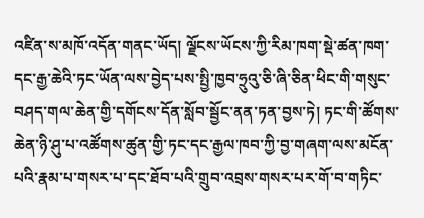འཛིན་ས་མཁོ་འདོན་གནང་ཡོད། ལྗོངས་ཡོངས་ཀྱི་རིམ་ཁག་སྡེ་ཚན་ཁག་དང་རྒྱ་ཆེའི་ཏང་ཡོན་ལས་བྱེད་པས་སྤྱི་ཁྱབ་ཧྲུའུ་ཅི་ཞི་ཅིན་ཕིང་གི་གསུང་བཤད་གལ་ཆེན་གྱི་དགོངས་དོན་སློབ་སྦྱོང་ནན་ཏན་བྱས་ཏེ། ཏང་གི་ཚོགས་ཆེན་ཉི་ཤུ་པ་འཚོགས་ཚུན་གྱི་ཏང་དང་རྒྱལ་ཁབ་ཀྱི་བྱ་གཞག་ལས་མངོན་པའི་རྣམ་པ་གསར་པ་དང་ཐོབ་པའི་གྲུབ་འབྲས་གསར་པར་གོ་བ་གཏིང་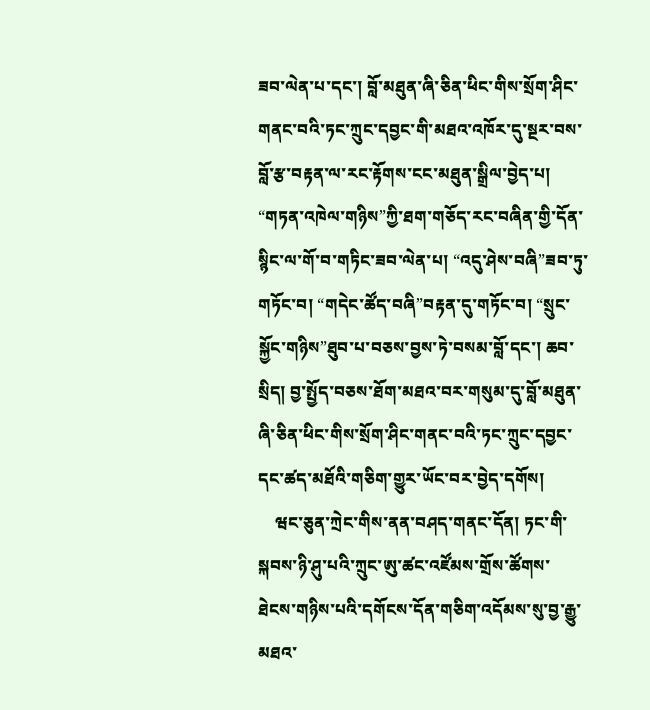ཟབ་ལེན་པ་དང་། བློ་མཐུན་ཞི་ཅིན་ཕིང་གིས་སྲོག་ཤིང་གནང་བའི་ཏང་ཀྲུང་དབྱང་གི་མཐའ་འཁོར་དུ་སྔར་བས་བློ་རྩ་བརྟན་ལ་རང་རྟོགས་ངང་མཐུན་སྒྲིལ་བྱེད་པ། “གཏན་འཁེལ་གཉིས”ཀྱི་ཐག་གཅོད་རང་བཞིན་གྱི་དོན་སྙིང་ལ་གོ་བ་གཏིང་ཟབ་ལེན་པ། “འདུ་ཤེས་བཞི”ཟབ་ཏུ་གཏོང་བ། “གདེང་ཚོད་བཞི”བརྟན་དུ་གཏོང་བ། “སྲུང་སྐྱོང་གཉིས”ཐུབ་པ་བཅས་བྱས་ཏེ་བསམ་བློ་དང་། ཆབ་སྲིད། བྱ་སྤྱོད་བཅས་ཐོག་མཐའ་བར་གསུམ་དུ་བློ་མཐུན་ཞི་ཅིན་ཕིང་གིས་སྲོག་ཤིང་གནང་བའི་ཏང་ཀྲུང་དབྱང་དང་ཚད་མཐོའི་གཅིག་གྱུར་ཡོང་བར་བྱེད་དགོས།
    ཝང་ཅུན་ཀྲེང་གིས་ནན་བཤད་གནང་དོན། ཏང་གི་སྐབས་ཉི་ཤུ་པའི་ཀྲུང་ཨུ་ཚང་འཛོམས་གྲོས་ཚོགས་ཐེངས་གཉིས་པའི་དགོངས་དོན་གཅིག་འདོམས་སུ་བྱ་རྒྱུ་མཐའ་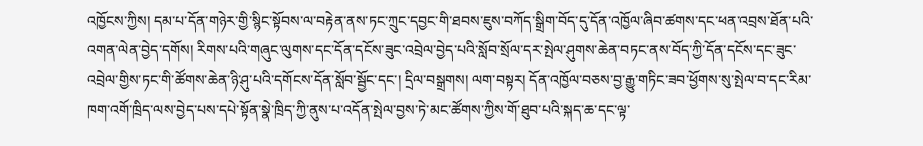འཁྱོངས་ཀྱིས། དམ་པ་དོན་གཉེར་གྱི་སྙིང་སྟོབས་ལ་བརྟེན་ནས་ཏང་ཀྲུང་དབྱང་གི་ཐབས་ཇུས་བཀོད་སྒྲིག་བོད་དུ་དོན་འཁྱོལ་ཞིབ་ཚགས་དང་ཕན་འབྲས་ཐོན་པའི་འགན་ལེན་བྱེད་དགོས། རིགས་པའི་གཞུང་ལུགས་དང་དོན་དངོས་ཟུང་འབྲེལ་བྱེད་པའི་སློབ་སྲོལ་དར་སྤེལ་ཤུགས་ཆེན་བཏང་ནས་བོད་ཀྱི་དོན་དངོས་དང་ཟུང་འབྲེལ་གྱིས་ཏང་གི་ཚོགས་ཆེན་ཉི་ཤུ་པའི་དགོངས་དོན་སློབ་སྦྱོང་དང་། དྲིལ་བསྒྲགས། ལག་བསྟར། དོན་འཁྱོལ་བཅས་བྱ་རྒྱུ་གཏིང་ཟབ་ཕྱོགས་སུ་སྤེལ་བ་དང་རིམ་ཁག་འགོ་ཁྲིད་ལས་བྱེད་པས་དཔེ་སྟོན་སྣེ་ཁྲིད་ཀྱི་ནུས་པ་འདོན་སྤེལ་བྱས་ཏེ་མང་ཚོགས་ཀྱིས་གོ་ཐུབ་པའི་སྐད་ཆ་དང་ལྟ་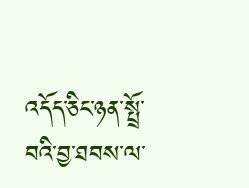འདོད་ཅིང་ཉན་སྤྲོ་བའི་བྱ་ཐབས་ལ་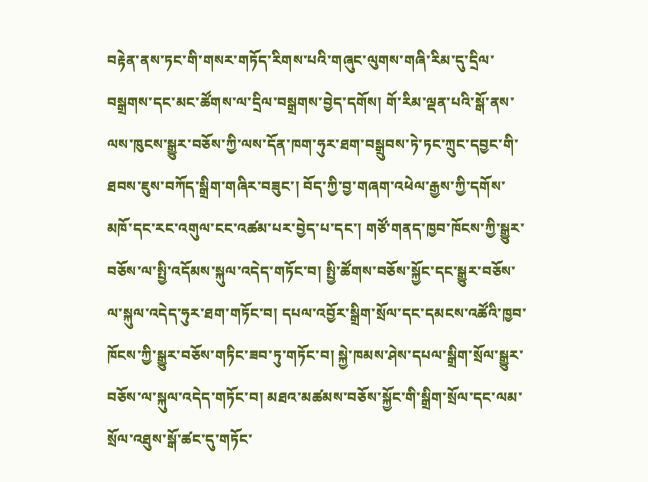བརྟེན་ནས་ཏང་གི་གསར་གཏོད་རིགས་པའི་གཞུང་ལུགས་གཞི་རིམ་དུ་དྲིལ་བསྒྲགས་དང་མང་ཚོགས་ལ་དྲིལ་བསྒྲགས་བྱེད་དགོས། གོ་རིམ་ལྡན་པའི་སྒོ་ནས་ལས་ཁུངས་སྒྱུར་བཅོས་ཀྱི་ལས་དོན་ཁག་ཧུར་ཐག་བསྒྲུབས་ཏེ་ཏང་ཀྲུང་དབྱང་གི་ཐབས་ཇུས་བཀོད་སྒྲིག་གཞིར་བཟུང་། བོད་ཀྱི་བྱ་གཞག་འཕེལ་རྒྱས་ཀྱི་དགོས་མཁོ་དང་རང་འགུལ་ངང་འཚམ་པར་བྱེད་པ་དང་། གཙོ་གནད་ཁྱབ་ཁོངས་ཀྱི་སྒྱུར་བཅོས་ལ་སྤྱི་འདོམས་སྐུལ་འདེད་གཏོང་བ། སྤྱི་ཚོགས་བཅོས་སྐྱོང་དང་སྒྱུར་བཅོས་ལ་སྐུལ་འདེད་ཧུར་ཐག་གཏོང་བ། དཔལ་འབྱོར་སྒྲིག་སྲོལ་དང་དམངས་འཚོའི་ཁྱབ་ཁོངས་ཀྱི་སྒྱུར་བཅོས་གཏིང་ཟབ་ཏུ་གཏོང་བ། སྐྱེ་ཁམས་ཤེས་དཔལ་སྒྲིག་སྲོལ་སྒྱུར་བཅོས་ལ་སྐུལ་འདེད་གཏོང་བ། མཐའ་མཚམས་བཅོས་སྐྱོང་གི་སྒྲིག་སྲོལ་དང་ལམ་སྲོལ་འཐུས་སྒོ་ཚང་དུ་གཏོང་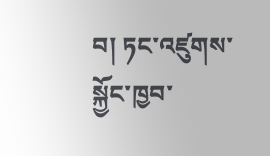བ། ཏང་འཛུགས་སྐྱོང་ཁྱབ་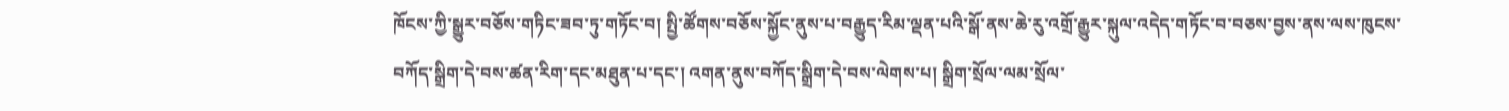ཁོངས་ཀྱི་སྒྱུར་བཅོས་གཏིང་ཟབ་ཏུ་གཏོང་བ། སྤྱི་ཚོགས་བཅོས་སྐྱོང་ནུས་པ་བརྒྱུད་རིམ་ལྡན་པའི་སྒོ་ནས་ཆེ་རུ་འགྲོ་རྒྱུར་སྐུལ་འདེད་གཏོང་བ་བཅས་བྱས་ནས་ལས་ཁུངས་བཀོད་སྒྲིག་དེ་བས་ཚན་རིག་དང་མཐུན་པ་དང་། འགན་ནུས་བཀོད་སྒྲིག་དེ་བས་ལེགས་པ། སྒྲིག་སྲོལ་ལམ་སྲོལ་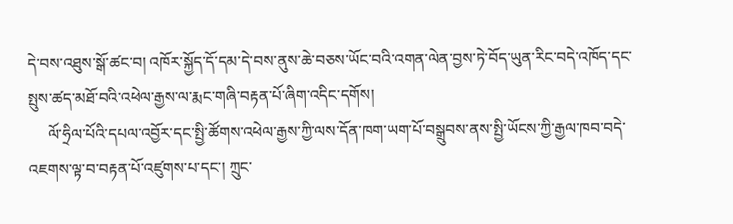དེ་བས་འཐུས་སྒོ་ཚང་བ། འཁོར་སྐྱོད་དོ་དམ་དེ་བས་ནུས་ཆེ་བཅས་ཡོང་བའི་འགན་ལེན་བྱས་ཏེ་བོད་ཡུན་རིང་བདེ་འཁོད་དང་སྤུས་ཚད་མཐོ་བའི་འཕེལ་རྒྱས་ལ་རྨང་གཞི་བརྟན་པོ་ཞིག་འདིང་དགོས།
     ལོ་ཧྲིལ་པོའི་དཔལ་འབྱོར་དང་སྤྱི་ཚོགས་འཕེལ་རྒྱས་ཀྱི་ལས་དོན་ཁག་ཡག་པོ་བསྒྲུབས་ནས་སྤྱི་ཡོངས་ཀྱི་རྒྱལ་ཁབ་བདེ་འཇགས་ལྟ་བ་བརྟན་པོ་འཛུགས་པ་དང་། ཀྲུང་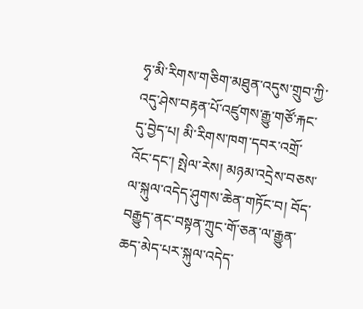ཧྭ་མི་རིགས་གཅིག་མཐུན་འདུས་གྲུབ་ཀྱི་འདུ་ཤེས་བརྟན་པོ་འཛུགས་རྒྱུ་གཙོ་རྐང་དུ་བྱེད་པ། མི་རིགས་ཁག་དབར་འགྲོ་འོང་དང་། སྤེལ་རེས། མཉམ་འདྲེས་བཅས་ལ་སྐུལ་འདེད་ཤུགས་ཆེན་གཏོང་བ། བོད་བརྒྱུད་ནང་བསྟན་ཀྲུང་གོ་ཅན་ལ་རྒྱུན་ཆད་མེད་པར་སྐུལ་འདེད་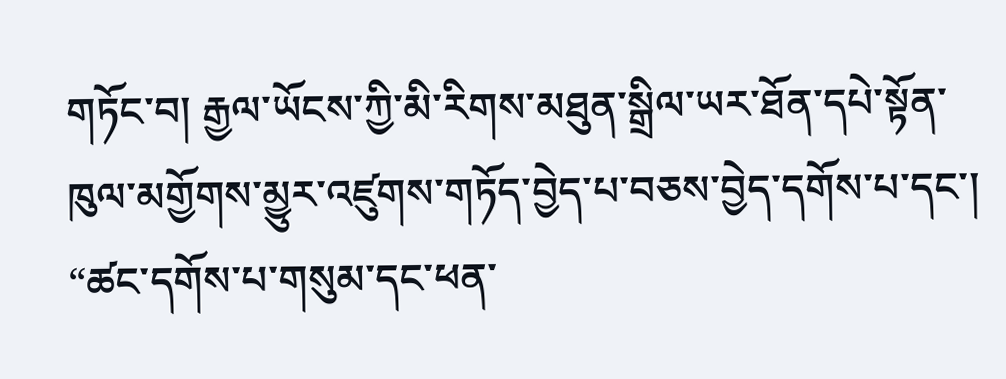གཏོང་བ། རྒྱལ་ཡོངས་ཀྱི་མི་རིགས་མཐུན་སྒྲིལ་ཡར་ཐོན་དཔེ་སྟོན་ཁུལ་མགྱོགས་མྱུར་འཛུགས་གཏོད་བྱེད་པ་བཅས་བྱེད་དགོས་པ་དང་། “ཚང་དགོས་པ་གསུམ་དང་ཕན་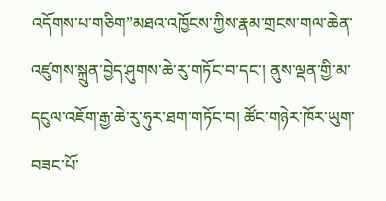འདོགས་པ་གཅིག”མཐའ་འཁྱོངས་ཀྱིས་རྣམ་གྲངས་གལ་ཆེན་འཛུགས་སྐྲུན་བྱེད་ཤུགས་ཆེ་རུ་གཏོང་བ་དང་། ནུས་ལྡན་གྱི་མ་དངུལ་འཇོག་རྒྱ་ཆེ་རུ་ཧུར་ཐག་གཏོང་བ། ཚོང་གཉེར་ཁོར་ཡུག་བཟང་པོ་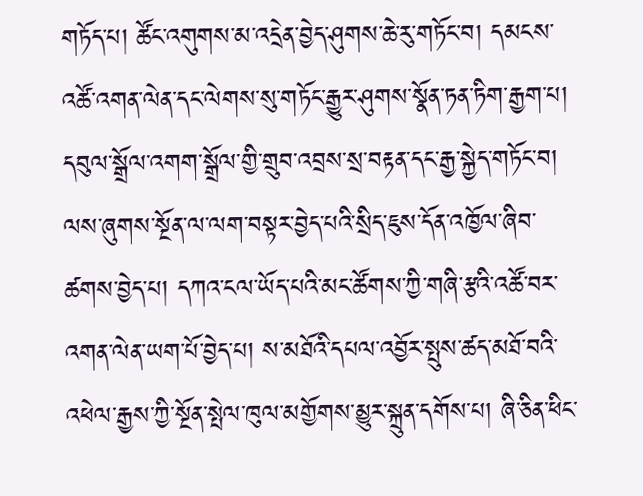གཏོད་པ། ཚོང་འགུགས་མ་འདྲེན་བྱེད་ཤུགས་ཆེ་རུ་གཏོང་བ། དམངས་འཚོ་འགན་ལེན་དང་ལེགས་སུ་གཏོང་རྒྱུར་ཤུགས་སྣོན་ཏན་ཏིག་རྒྱག་པ། དབུལ་སྒྲོལ་འགག་སྒྲོལ་གྱི་གྲུབ་འབྲས་སྲ་བརྟན་དང་རྒྱ་སྐྱེད་གཏོང་བ། ལས་ཞུགས་སྔོན་ལ་ལག་བསྟར་བྱེད་པའི་སྲིད་ཇུས་དོན་འཁྱོལ་ཞིབ་ཚགས་བྱེད་པ། དཀའ་ངལ་ཡོད་པའི་མང་ཚོགས་ཀྱི་གཞི་རྩའི་འཚོ་བར་འགན་ལེན་ཡག་པོ་བྱེད་པ། ས་མཐོའི་དཔལ་འབྱོར་སྤུས་ཚད་མཐོ་བའི་འཕེལ་རྒྱས་ཀྱི་སྔོན་སྤེལ་ཁུལ་མགྱོགས་མྱུར་སྐྲུན་དགོས་པ། ཞི་ཅིན་ཕིང་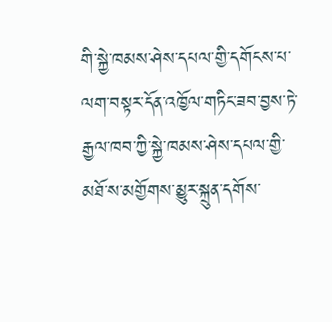གི་སྐྱེ་ཁམས་ཤེས་དཔལ་གྱི་དགོངས་པ་ལག་བསྟར་དོན་འཁྱོལ་གཏིང་ཟབ་བྱས་ཏེ་རྒྱལ་ཁབ་ཀྱི་སྐྱེ་ཁམས་ཤེས་དཔལ་གྱི་མཐོ་ས་མགྱོགས་མྱུར་སྐྲུན་དགོས་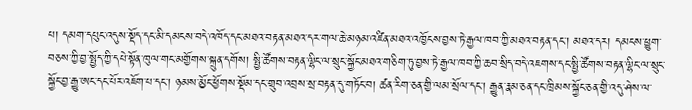པ། དམག་དཔུང་འདུས་སྡོད་དང་མི་དམངས་བདེ་འཁོད་དང་མཐའ་བརྟན་མཐའ་དར་གལ་ཆེ་མཉམ་འཛིན་མཐའ་འཁྱོངས་བྱས་ཏེ་རྒྱལ་ཁབ་ཀྱི་མཐའ་བརྟན་དང་། མཐའ་དར། དམངས་ཕྱུག་བཅས་ཀྱི་བྱ་སྤྱོད་ཀྱི་དཔེ་སྟོན་ཁུལ་གང་མགྱོགས་སྐྲུན་དགོས། སྤྱི་ཚོགས་བརྟན་ལྷིང་ལ་སྲུང་སྐྱོང་མཐའ་གཅིག་ཏུ་བྱས་ཏེ་རྒྱལ་ཁབ་ཀྱི་ཆབ་སྲིད་བདེ་འཇགས་དང་སྤྱི་ཚོགས་བརྟན་ལྷིང་ལ་སྲུང་སྐྱོང་བྱ་རྒྱུ་ཨང་དང་པོར་འཇོག་པ་དང་། ཉམས་མྱོང་ཕྱོགས་སྡོམ་དང་གྲུབ་འབྲས་སྲ་བརྟན་དུ་གཏོང་བ། ཚན་རིག་ཅན་གྱི་ལམ་སྲོལ་དང་། རྒྱུན་རྣམ་ཅན་དང་ཁྲིམས་སྐྱོང་ཅན་གྱི་འདུ་ཤེས་ལ་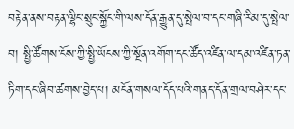བརྟེན་ནས་བརྟན་ལྷིང་སྲུང་སྐྱོང་གི་ལས་དོན་རྒྱུན་དུ་སྤེལ་བ་དང་གཞི་རིམ་དུ་སྤེལ་བ། སྤྱི་ཚོགས་ངོས་ཀྱི་སྤྱི་ཡོངས་ཀྱི་སྔོན་འགོག་དང་ཚོད་འཛིན་ལ་དམ་འཛིན་ཏན་ཏིག་དང་ཞིབ་ཚགས་བྱེད་པ། མངོན་གསལ་དོད་པའི་གནད་དོན་གྲལ་བཤེར་དང་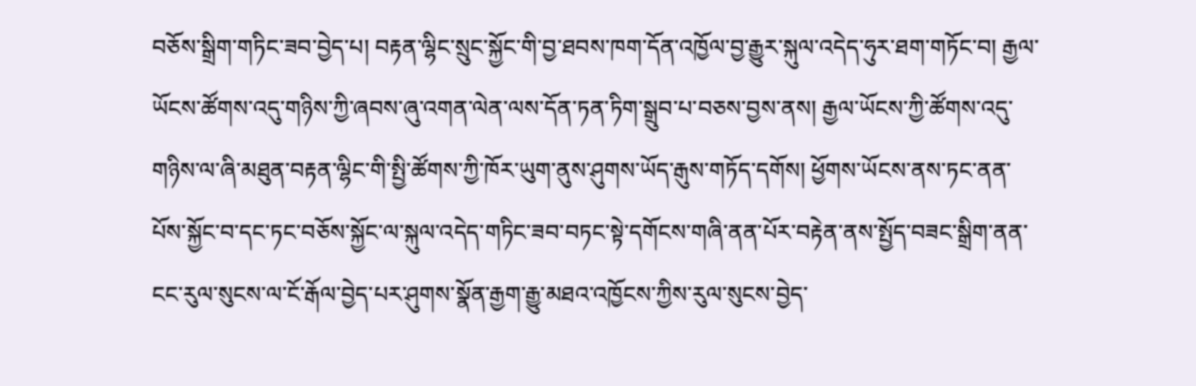བཅོས་སྒྲིག་གཏིང་ཟབ་བྱེད་པ། བརྟན་ལྷིང་སྲུང་སྐྱོང་གི་བྱ་ཐབས་ཁག་དོན་འཁྱོལ་བྱ་རྒྱུར་སྐུལ་འདེད་ཧུར་ཐག་གཏོང་བ། རྒྱལ་ཡོངས་ཚོགས་འདུ་གཉིས་ཀྱི་ཞབས་ཞུ་འགན་ལེན་ལས་དོན་ཏན་ཏིག་སྒྲུབ་པ་བཅས་བྱས་ནས། རྒྱལ་ཡོངས་ཀྱི་ཚོགས་འདུ་གཉིས་ལ་ཞི་མཐུན་བརྟན་ལྷིང་གི་སྤྱི་ཚོགས་ཀྱི་ཁོར་ཡུག་ནུས་ཤུགས་ཡོད་རྒུས་གཏོད་དགོས། ཕྱོགས་ཡོངས་ནས་ཏང་ནན་པོས་སྐྱོང་བ་དང་ཏང་བཅོས་སྐྱོང་ལ་སྐུལ་འདེད་གཏིང་ཟབ་བཏང་སྟེ་དགོངས་གཞི་ནན་པོར་བརྟེན་ནས་སྤྱོད་བཟང་སྒྲིག་ནན་ངང་རུལ་སུངས་ལ་ངོ་རྒོལ་བྱེད་པར་ཤུགས་སྣོན་རྒྱག་རྒྱུ་མཐའ་འཁྱོངས་ཀྱིས་རུལ་སུངས་བྱེད་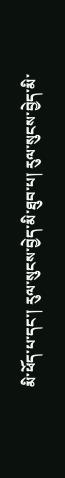མི་ཕོད་པ་དང་། རུལ་སུངས་བྱེད་མི་ཐུབ་པ། རུལ་སུངས་བྱེད་མི་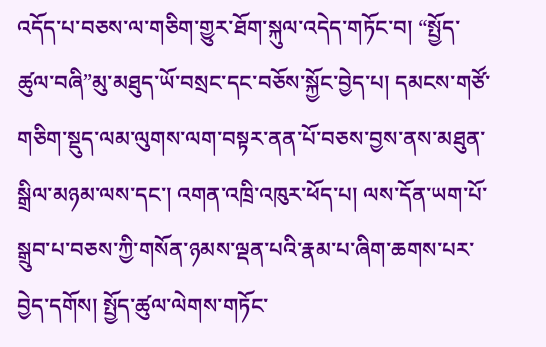འདོད་པ་བཅས་ལ་གཅིག་གྱུར་ཐོག་སྐུལ་འདེད་གཏོང་བ། “སྤྱོད་ཚུལ་བཞི”མུ་མཐུད་ཡོ་བསྲང་དང་བཅོས་སྐྱོང་བྱེད་པ། དམངས་གཙོ་གཅིག་སྡུད་ལམ་ལུགས་ལག་བསྟར་ནན་པོ་བཅས་བྱས་ནས་མཐུན་སྒྲིལ་མཉམ་ལས་དང་། འགན་འཁྲི་འཁུར་ཕོད་པ། ལས་དོན་ཡག་པོ་སྒྲུབ་པ་བཅས་ཀྱི་གསོན་ཉམས་ལྡན་པའི་རྣམ་པ་ཞིག་ཆགས་པར་བྱེད་དགོས། སྤྱོད་ཚུལ་ལེགས་གཏོང་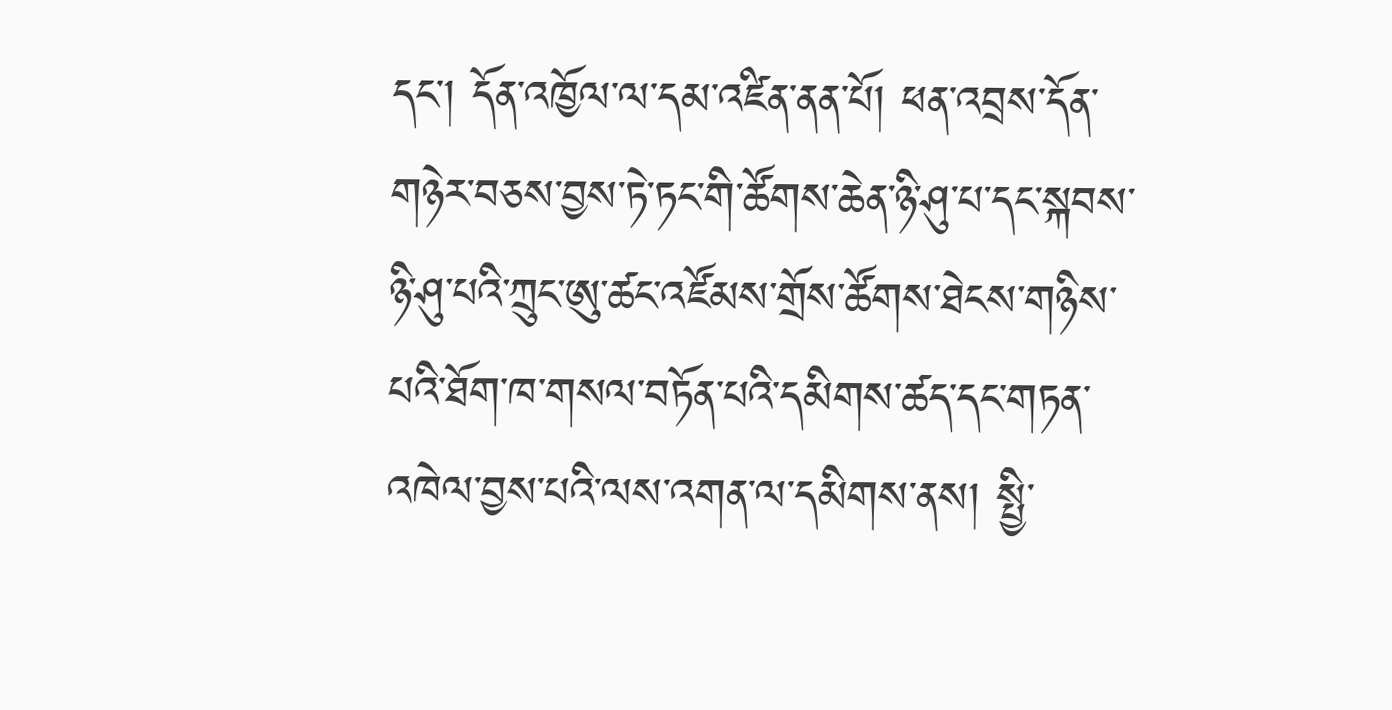དང་། དོན་འཁྱོལ་ལ་དམ་འཛིན་ནན་པོ། ཕན་འབྲས་དོན་གཉེར་བཅས་བྱས་ཏེ་ཏང་གི་ཚོགས་ཆེན་ཉི་ཤུ་པ་དང་སྐབས་ཉི་ཤུ་པའི་ཀྲུང་ཨུ་ཚང་འཛོམས་གྲོས་ཚོགས་ཐེངས་གཉིས་པའི་ཐོག་ཁ་གསལ་བཏོན་པའི་དམིགས་ཚད་དང་གཏན་འཁེལ་བྱས་པའི་ལས་འགན་ལ་དམིགས་ནས། སྤྱི་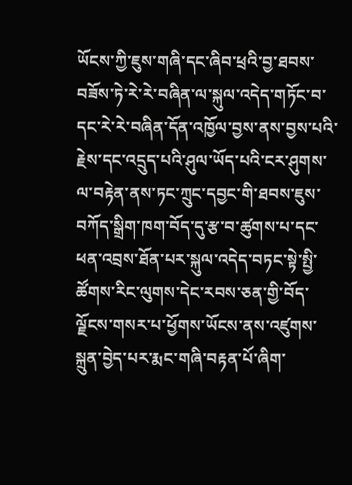ཡོངས་ཀྱི་ཇུས་གཞི་དང་ཞིབ་ཕྲའི་བྱ་ཐབས་བཟོས་ཏེ་རེ་རེ་བཞིན་ལ་སྐུལ་འདེད་གཏོང་བ་དང་རེ་རེ་བཞིན་དོན་འཁྱོལ་བྱས་ནས་བྱས་པའི་རྗེས་དང་འདྲུད་པའི་ཤུལ་ཡོད་པའི་ངར་ཤུགས་ལ་བརྟེན་ནས་ཏང་ཀྲུང་དབྱང་གི་ཐབས་ཇུས་བཀོད་སྒྲིག་ཁག་བོད་དུ་རྩ་བ་ཚུགས་པ་དང་ཕན་འབྲས་ཐོན་པར་སྐུལ་འདེད་བཏང་སྟེ་སྤྱི་ཚོགས་རིང་ལུགས་དེང་རབས་ཅན་གྱི་བོད་ལྗོངས་གསར་པ་ཕྱོགས་ཡོངས་ནས་འཛུགས་སྐྲུན་བྱེད་པར་རྨང་གཞི་བརྟན་པོ་ཞིག་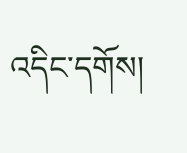འདིང་དགོས།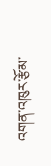འགན་འཁུར་རྩོམ་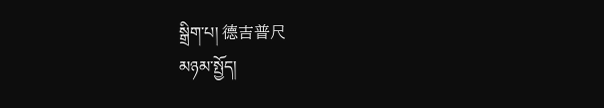སྒྲིག་པ། 德吉普尺
མཉམ་སྤྱོད།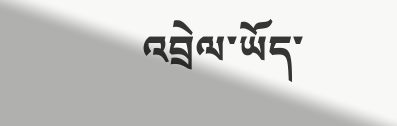འབྲེལ་ཡོད་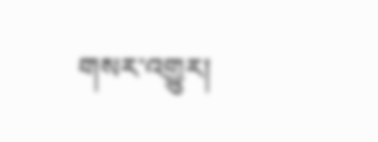གསར་འགྱུར།